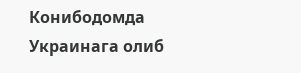Конибодомда Украинага олиб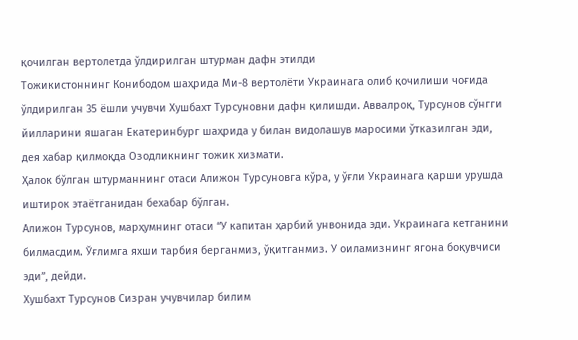қочилган вертолетда ўлдирилган штурман дафн этилди
Тожикистоннинг Конибодом шаҳрида Ми-8 вертолёти Украинага олиб қочилиши чоғида ўлдирилган 35 ёшли учувчи Хушбахт Турсуновни дафн қилишди. Аввалроқ, Турсунов сўнгги йилларини яшаган Екатеринбург шаҳрида у билан видолашув маросими ўтказилган эди, дея хабар қилмоқда Озодликнинг тожик хизмати.
Ҳалок бўлган штурманнинг отаси Алижон Турсуновга кўра, у ўғли Украинага қарши урушда иштирок этаётганидан бехабар бўлган.
Алижон Турсунов, марҳумнинг отаси “У капитан ҳарбий унвонида эди. Украинага кетганини билмасдим. Ўғлимга яхши тарбия берганмиз, ўқитганмиз. У оиламизнинг ягона боқувчиси эди”, дейди.
Хушбахт Турсунов Сизран учувчилар билим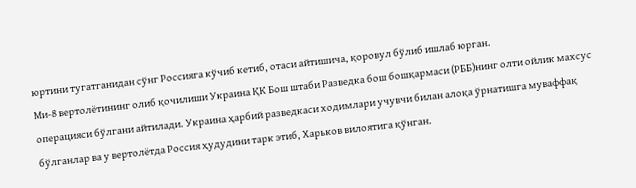юртини тугатганидан сўнг Россияга кўчиб кетиб, отаси айтишича, қоровул бўлиб ишлаб юрган.
Ми-8 вертолётининг олиб қочилиши Украина ҚК Бош штаби Разведка бош бошқармаси (РББ)нинг олти ойлик махсус операцияси бўлгани айтилади. Украина ҳарбий разведкаси ходимлари учувчи билан алоқа ўрнатишга муваффақ бўлганлар ва у вертолётда Россия ҳудудини тарк этиб, Харьков вилоятига қўнган.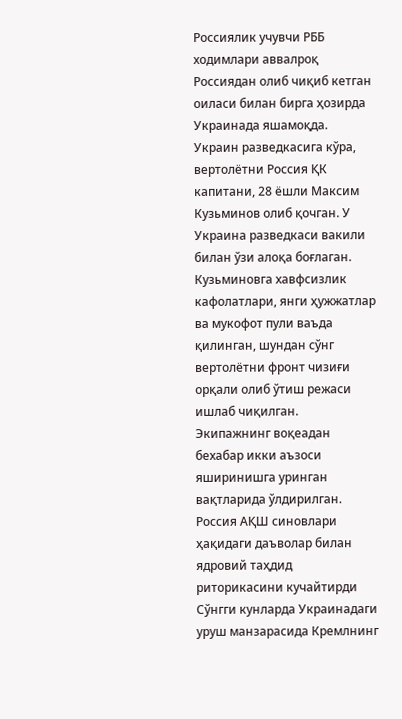Россиялик учувчи РББ ходимлари аввалроқ Россиядан олиб чиқиб кетган оиласи билан бирга ҳозирда Украинада яшамоқда.
Украин разведкасига кўра, вертолётни Россия ҚК капитани, 28 ёшли Максим Кузьминов олиб қочган. У Украина разведкаси вакили билан ўзи алоқа боғлаган. Кузьминовга хавфсизлик кафолатлари, янги ҳужжатлар ва мукофот пули ваъда қилинган, шундан сўнг вертолётни фронт чизиғи орқали олиб ўтиш режаси ишлаб чиқилган.
Экипажнинг воқеадан бехабар икки аъзоси яширинишга уринган вақтларида ўлдирилган.
Россия АҚШ синовлари ҳақидаги даъволар билан ядровий таҳдид риторикасини кучайтирди
Сўнгги кунларда Украинадаги уруш манзарасида Кремлнинг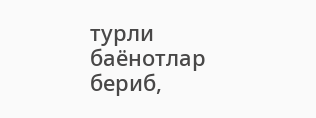турли баёнотлар бериб,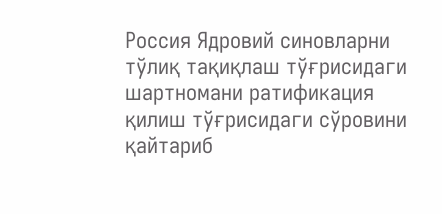Россия Ядровий синовларни тўлиқ тақиқлаш тўғрисидаги шартномани ратификация қилиш тўғрисидаги сўровини қайтариб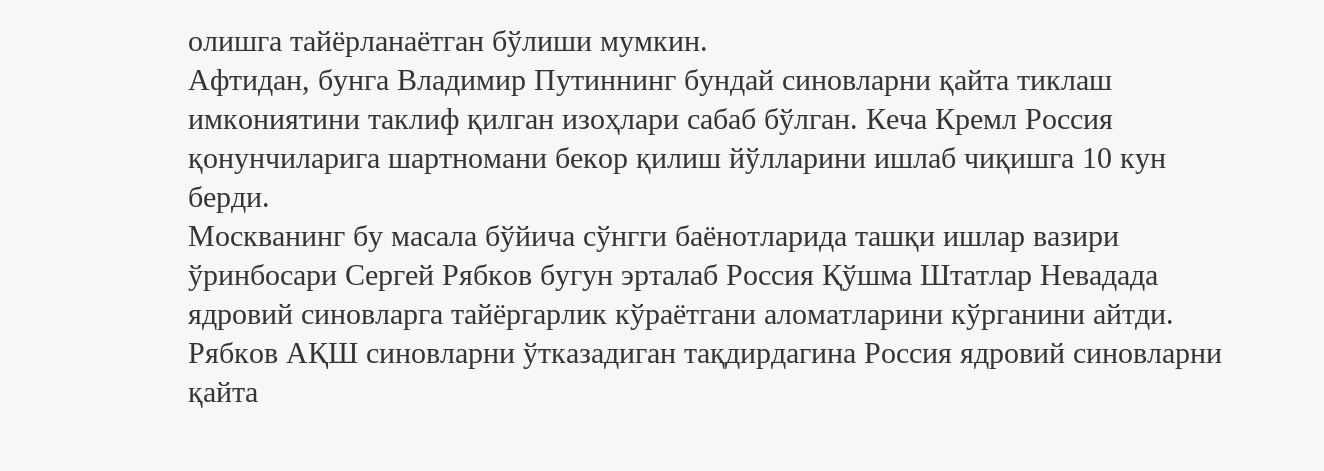олишга тайёрланаётган бўлиши мумкин.
Афтидан, бунга Владимир Путиннинг бундай синовларни қайта тиклаш имкониятини таклиф қилган изоҳлари сабаб бўлган. Кеча Кремл Россия қонунчиларига шартномани бекор қилиш йўлларини ишлаб чиқишга 10 кун берди.
Москванинг бу масала бўйича сўнгги баёнотларида ташқи ишлар вазири ўринбосари Сергей Рябков бугун эрталаб Россия Қўшма Штатлар Невадада ядровий синовларга тайёргарлик кўраётгани аломатларини кўрганини айтди.
Рябков АҚШ синовларни ўтказадиган тақдирдагина Россия ядровий синовларни қайта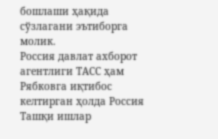бошлаши ҳақида сўзлагани эътиборга молик.
Россия давлат ахборот агентлиги ТАСС ҳам Рябковга иқтибос келтирган ҳолда Россия Ташқи ишлар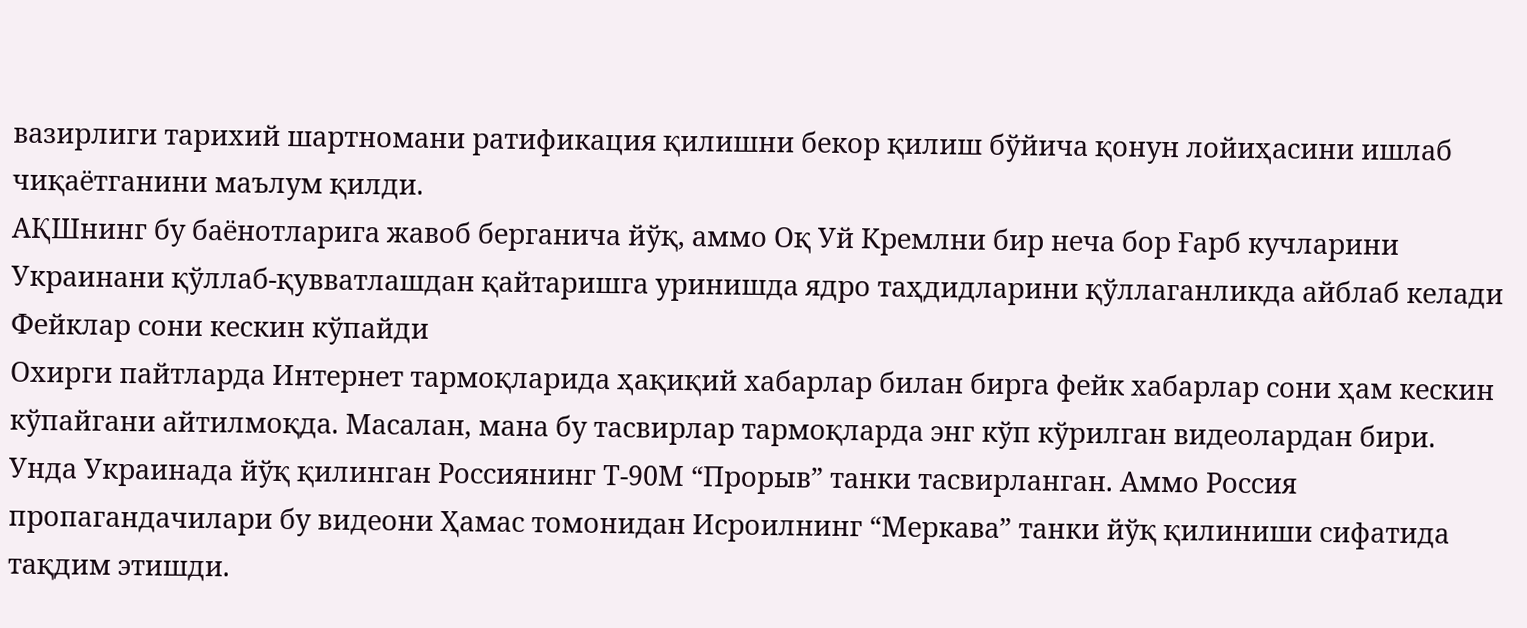вазирлиги тарихий шартномани ратификация қилишни бекор қилиш бўйича қонун лойиҳасини ишлаб чиқаётганини маълум қилди.
АҚШнинг бу баёнотларига жавоб берганича йўқ, аммо Оқ Уй Кремлни бир неча бор Ғарб кучларини Украинани қўллаб-қувватлашдан қайтаришга уринишда ядро таҳдидларини қўллаганликда айблаб келади
Фейклар сони кескин кўпайди
Охирги пайтларда Интернет тармоқларида ҳақиқий хабарлар билан бирга фейк хабарлар сони ҳам кескин кўпайгани айтилмоқда. Масалан, мана бу тасвирлар тармоқларда энг кўп кўрилган видеолардан бири.
Унда Украинада йўқ қилинган Россиянинг Т-90М “Прорыв” танки тасвирланган. Аммо Россия пропагандачилари бу видеони Ҳамас томонидан Исроилнинг “Меркава” танки йўқ қилиниши сифатида тақдим этишди.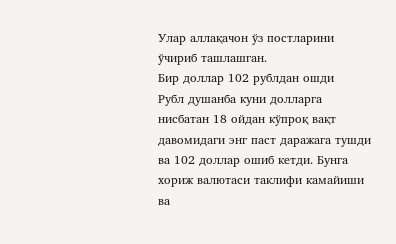Улар аллақачон ўз постларини ўчириб ташлашган.
Бир доллар 102 рублдан ошди
Рубл душанба куни долларга нисбатан 18 ойдан кўпроқ вақт давомидаги энг паст даражага тушди ва 102 доллар ошиб кетди. Бунга хориж валютаси таклифи камайиши ва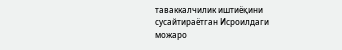таваккалчилик иштиёқини сусайтираётган Исроилдаги можаро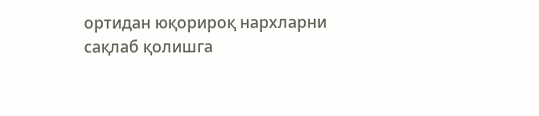ортидан юқорироқ нархларни сақлаб қолишга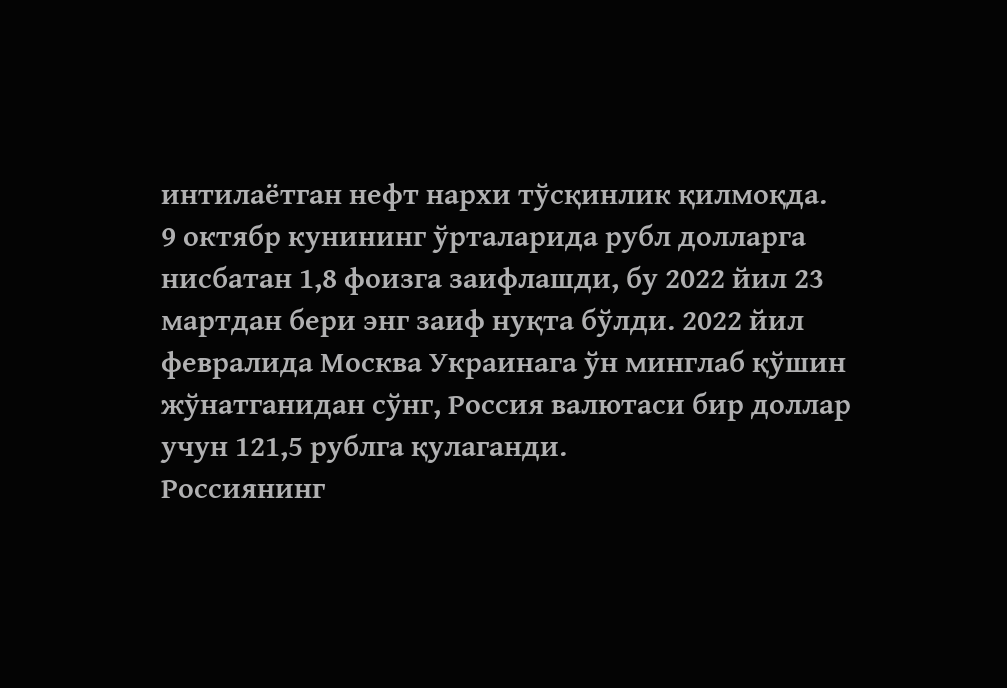интилаётган нефт нархи тўсқинлик қилмоқда.
9 октябр кунининг ўрталарида рубл долларга нисбатан 1,8 фоизга заифлашди, бу 2022 йил 23 мартдан бери энг заиф нуқта бўлди. 2022 йил февралида Москва Украинага ўн минглаб қўшин жўнатганидан сўнг, Россия валютаси бир доллар учун 121,5 рублга қулаганди.
Россиянинг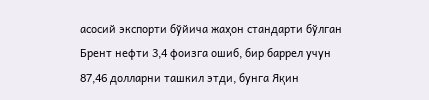асосий экспорти бўйича жаҳон стандарти бўлган Брент нефти 3,4 фоизга ошиб, бир баррел учун 87,46 долларни ташкил этди, бунга Яқин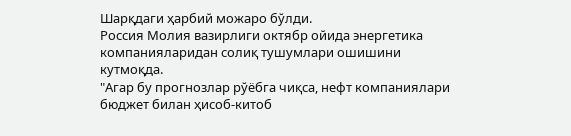Шарқдаги ҳарбий можаро бўлди.
Россия Молия вазирлиги октябр ойида энергетика компанияларидан солиқ тушумлари ошишини кутмоқда.
"Агар бу прогнозлар рўёбга чиқса, нефт компаниялари бюджет билан ҳисоб-китоб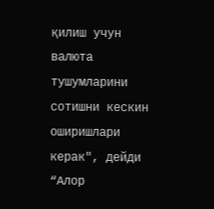қилиш учун валюта тушумларини сотишни кескин оширишлари керак", дейди “Алор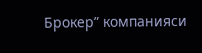Брокер” компанияси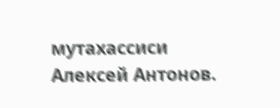мутахассиси Алексей Антонов.